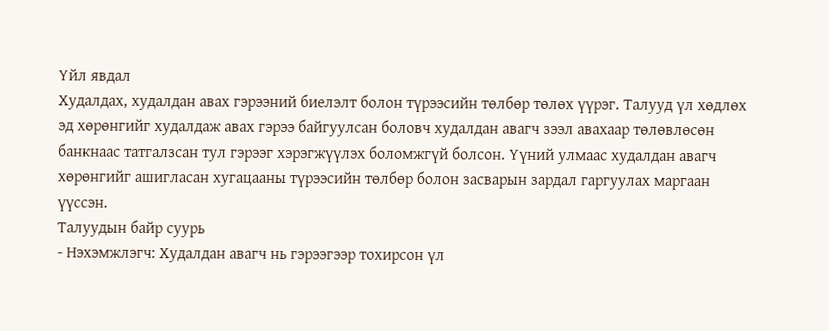Үйл явдал
Худалдах, худалдан авах гэрээний биелэлт болон түрээсийн төлбөр төлөх үүрэг. Талууд үл хөдлөх эд хөрөнгийг худалдаж авах гэрээ байгуулсан боловч худалдан авагч зээл авахаар төлөвлөсөн банкнаас татгалзсан тул гэрээг хэрэгжүүлэх боломжгүй болсон. Үүний улмаас худалдан авагч хөрөнгийг ашигласан хугацааны түрээсийн төлбөр болон засварын зардал гаргуулах маргаан үүссэн.
Талуудын байр суурь
- Нэхэмжлэгч: Худалдан авагч нь гэрээгээр тохирсон үл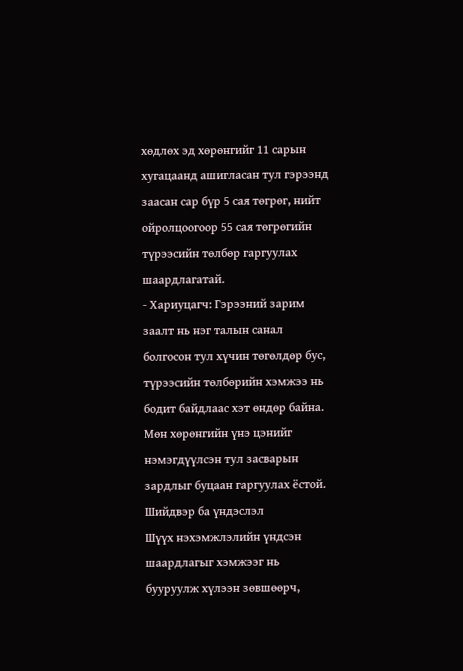хөдлөх эд хөрөнгийг 11 сарын хугацаанд ашигласан тул гэрээнд заасан сар бүр 5 сая төгрөг, нийт ойролцоогоор 55 сая төгрөгийн түрээсийн төлбөр гаргуулах шаардлагатай.
- Хариуцагч: Гэрээний зарим заалт нь нэг талын санал болгосон тул хүчин төгөлдөр бус, түрээсийн төлбөрийн хэмжээ нь бодит байдлаас хэт өндөр байна. Мөн хөрөнгийн үнэ цэнийг нэмэгдүүлсэн тул засварын зардлыг буцаан гаргуулах ёстой.
Шийдвэр ба үндэслэл
Шүүх нэхэмжлэлийн үндсэн шаардлагыг хэмжээг нь бууруулж хүлээн зөвшөөрч,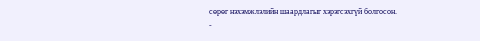сөрөг нэхэмжлэлийн шаардлагыг хэрэгсэхгүй болгосон.
-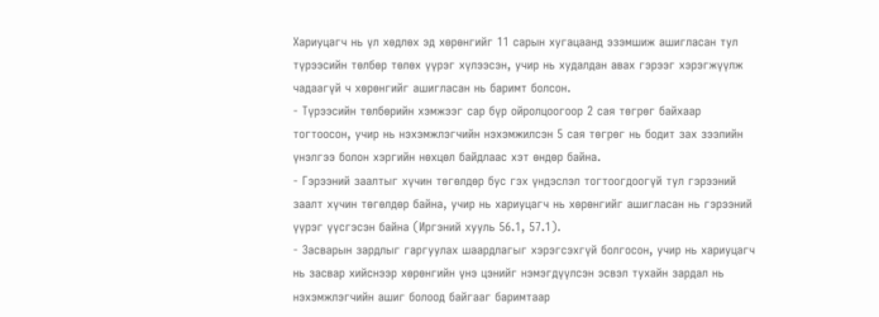Хариуцагч нь үл хөдлөх эд хөрөнгийг 11 сарын хугацаанд эзэмшиж ашигласан тул түрээсийн төлбөр төлөх үүрэг хүлээсэн, учир нь худалдан авах гэрээг хэрэгжүүлж чадаагүй ч хөрөнгийг ашигласан нь баримт болсон.
- Түрээсийн төлбөрийн хэмжээг сар бүр ойролцоогоор 2 сая төгрөг байхаар тогтоосон, учир нь нэхэмжлэгчийн нэхэмжилсэн 5 сая төгрөг нь бодит зах зээлийн үнэлгээ болон хэргийн нөхцөл байдлаас хэт өндөр байна.
- Гэрээний заалтыг хүчин төгөлдөр бус гэх үндэслэл тогтоогдоогүй тул гэрээний заалт хүчин төгөлдөр байна, учир нь хариуцагч нь хөрөнгийг ашигласан нь гэрээний үүрэг үүсгэсэн байна (Иргэний хууль 56.1, 57.1).
- Засварын зардлыг гаргуулах шаардлагыг хэрэгсэхгүй болгосон, учир нь хариуцагч нь засвар хийснээр хөрөнгийн үнэ цэнийг нэмэгдүүлсэн эсвэл тухайн зардал нь нэхэмжлэгчийн ашиг болоод байгааг баримтаар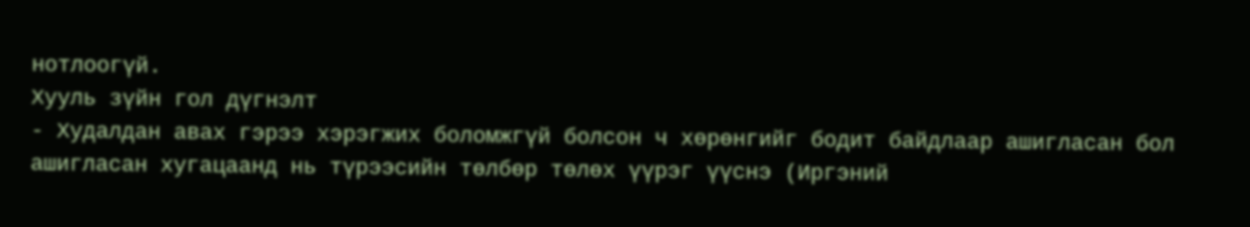нотлоогүй.
Хууль зүйн гол дүгнэлт
- Худалдан авах гэрээ хэрэгжих боломжгүй болсон ч хөрөнгийг бодит байдлаар ашигласан бол ашигласан хугацаанд нь түрээсийн төлбөр төлөх үүрэг үүснэ (Иргэний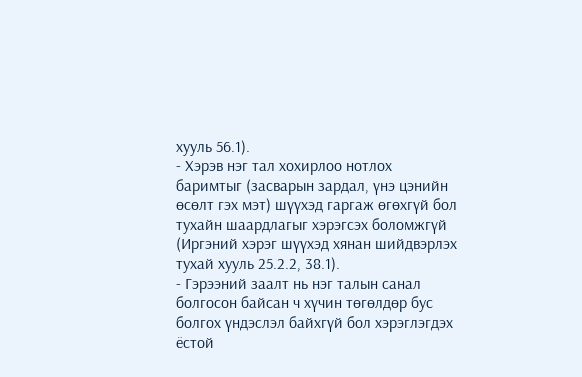хууль 56.1).
- Хэрэв нэг тал хохирлоо нотлох баримтыг (засварын зардал, үнэ цэнийн өсөлт гэх мэт) шүүхэд гаргаж өгөхгүй бол тухайн шаардлагыг хэрэгсэх боломжгүй (Иргэний хэрэг шүүхэд хянан шийдвэрлэх тухай хууль 25.2.2, 38.1).
- Гэрээний заалт нь нэг талын санал болгосон байсан ч хүчин төгөлдөр бус болгох үндэслэл байхгүй бол хэрэглэгдэх ёстой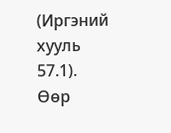(Иргэний хууль 57.1).
Өөр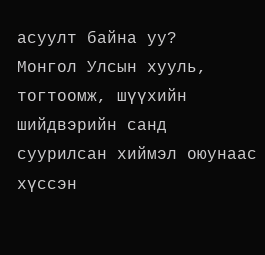асуулт байна уу?
Монгол Улсын хууль, тогтоомж, шүүхийн шийдвэрийн санд суурилсан хиймэл оюунаас хүссэн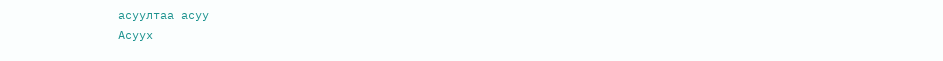асуултаа асуу
Асуух